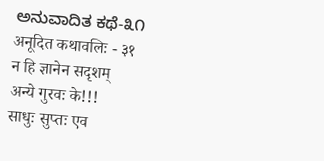ಅನುವಾದಿತ ಕಥೆ-೩೧
अनूदित कथावलिः - ३१
न हि ज्ञानेन सदृशम्
अन्ये गुरवः के!!!
साधुः सुप्तः एव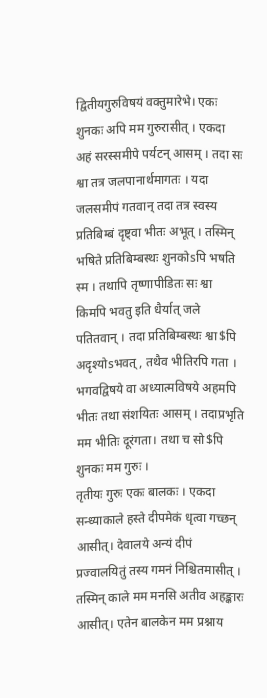द्वितीयगुरुविषयं वक्तुमारेभे। एकः शुनकः अपि मम गुरुरासीत् । एकदा अहं सरस्समीपे पर्यटन् आसम् । तदा सः श्वा तत्र जलपानार्थमागतः । यदा जलसमीपं गतवान् तदा तत्र स्वस्य प्रतिबिम्बं दृष्ट्वा भीतः अभूत् । तस्मिन् भषिते प्रतिबिम्बस्थः शुनकोsपि भषति स्म । तथापि तृष्णापीडितः सः श्वा किमपि भवतु इति धैर्यात् जले पतितवान् । तदा प्रतिबिम्बस्थः श्वा$पि अदृश्योsभवत् , तथैव भीतिरपि गता । भगवद्विषये वा अध्यात्मविषये अहमपि भीतः तथा संशयितः आसम् । तदाप्रभृति मम भीतिः दूरंगता। तथा च सो$पि शुनकः मम गुरुः ।
तृतीयः गुरुः एकः बालकः । एकदा सन्ध्याकाले हस्ते दीपमेकं धृत्वा गच्छन् आसीत्। देवालये अन्यं दीपं प्रज्वालयितुं तस्य गमनं निश्चितमासीत् । तस्मिन् काले मम मनसि अतीव अहङ्कारः आसीत्। एतेन बालकेन मम प्रश्नाय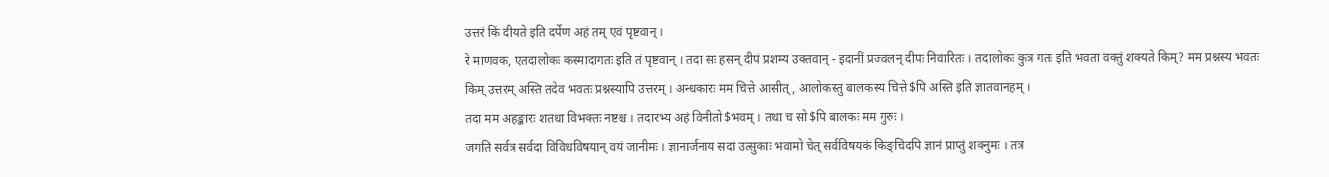उत्तरं किं दीयते इति दर्पेण अहं तम् एवं पृष्टवान् ।
रे माणवक, एतदालोकः कस्मादागतः इति तं पृष्टवान् । तदा सः हसन् दीपं प्रशम्य उक्तवान् - इदानीं प्रज्वलन् दीपः निवारितः । तदालोकः कुत्र गतः इति भवता वक्तुं शक्यते किम्? मम प्रश्नस्य भवतः किम् उत्तरम् अस्ति तदेव भवतः प्रश्नस्यापि उत्तरम् । अन्धकारः मम चित्ते आसीत्, आलोकस्तु बालकस्य चित्ते$पि अस्ति इति ज्ञातवानहम् ।
तदा मम अहङ्कारः शतधा विभक्तः नष्टश्च । तदारभ्य अहं विनीतो$भवम् । तथा च सो$पि बालकः मम गुरुः ।
जगति सर्वत्र सर्वदा विविधविषयान् वयं जानीमः । ज्ञानार्जनाय सदा उत्सुकाः भवामो चेत् सर्वविषयकं किङ्चिदपि ज्ञानं प्राप्तुं शक्नुमः । तत्र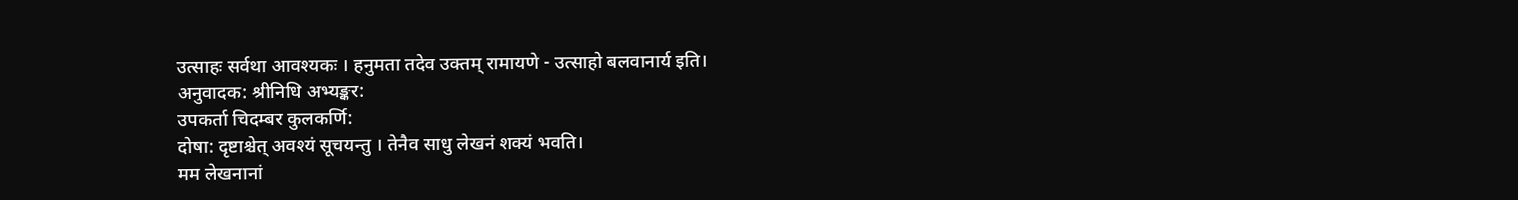उत्साहः सर्वथा आवश्यकः । हनुमता तदेव उक्तम् रामायणे - उत्साहो बलवानार्य इति।
अनुवादक: श्रीनिधि अभ्यङ्कर:
उपकर्ता चिदम्बर कुलकर्णि:
दोषा: दृष्टाश्चेत् अवश्यं सूचयन्तु । तेनैव साधु लेखनं शक्यं भवति।
मम लेखनानां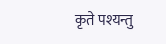कृते पश्यन्तु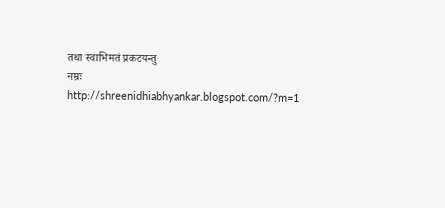तथा स्वाभिमतं प्रकटयन्तु
नम्रः
http://shreenidhiabhyankar.blogspot.com/?m=1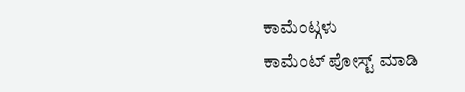ಕಾಮೆಂಟ್ಗಳು
ಕಾಮೆಂಟ್ ಪೋಸ್ಟ್ ಮಾಡಿ